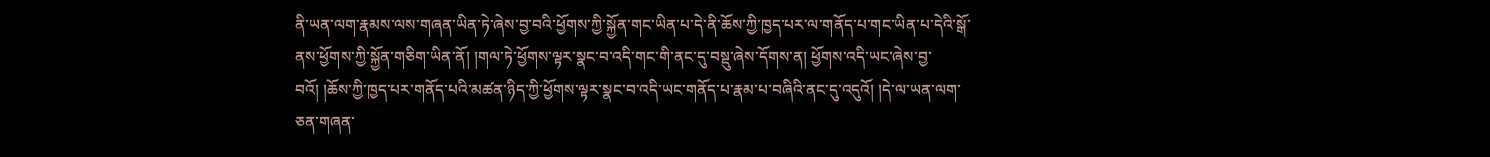ནི་ཡན་ལག་རྣམས་ལས་གཞན་ཡིན་ཏེ་ཞེས་བྱ་བའི་ཕྱོགས་ཀྱི་སྐྱོན་གང་ཡིན་པ་དེ་ནི་ཆོས་ཀྱི་ཁྱད་པར་ལ་གནོད་པ་གང་ཡིན་པ་དེའི་སྒོ་ནས་ཕྱོགས་ཀྱི་སྐྱོན་གཅིག་ཡིན་ནོ། །གལ་ཏེ་ཕྱོགས་ལྟར་སྣང་བ་འདི་གང་གི་ནང་དུ་བསྡུ་ཞེས་དོགས་ན། ཕྱོགས་འདི་ཡང་ཞེས་བྱ་བའོ། །ཆོས་ཀྱི་ཁྱད་པར་གནོད་པའི་མཚན་ཉིད་ཀྱི་ཕྱོགས་ལྟར་སྣང་བ་འདི་ཡང་གནོད་པ་རྣམ་པ་བཞིའི་ནང་དུ་འདུའོ། །དེ་ལ་ཡན་ལག་ཅན་གཞན་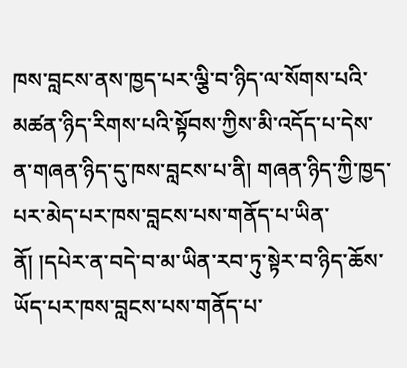ཁས་བླངས་ནས་ཁྱད་པར་ལྕི་བ་ཉིད་ལ་སོགས་པའི་མཚན་ཉིད་རིགས་པའི་སྟོབས་ཀྱིས་མི་འདོད་པ་དེས་ན་གཞན་ཉིད་དུ་ཁས་བླངས་པ་ནི། གཞན་ཉིད་ཀྱི་ཁྱད་པར་མེད་པར་ཁས་བླངས་པས་གནོད་པ་ཡིན་ནོ། །དཔེར་ན་བདེ་བ་མ་ཡིན་རབ་ཏུ་སྟེར་བ་ཉིད་ཆོས་ཡོད་པར་ཁས་བླངས་པས་གནོད་པ་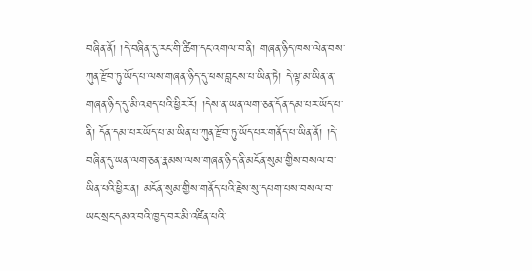བཞིན་ནོ། །དེ་བཞིན་དུ་རང་གི་ཚིག་དང་འགལ་བ་ནི། གཞན་ཉིད་ཁས་ལེན་བས་ཀུན་རྫོབ་ཏུ་ཡོད་པ་ལས་གཞན་ཉིད་དུ་ཕས་བླངས་པ་ཡིན་ཏེ། དེ་ལྟ་མ་ཡིན་ན་གཞན་ཉིད་དུ་མི་འཐད་པའི་ཕྱིར་རོ། །དེས་ན་ཡན་ལག་ཅན་དོན་དམ་པར་ཡོད་པ་ནི། དོན་དམ་པར་ཡོད་པ་མ་ཡིན་པ་ཀུན་རྫོབ་ཏུ་ཡོད་པར་གནོད་པ་ཡིན་ནོ། །དེ་བཞིན་དུ་ཡན་ལག་ཅན་རྣམས་ལས་གཞན་ཉིད་ནི་མངོན་སུམ་གྱིས་བསལ་བ་ཡིན་པའི་ཕྱིར་ན། མངོན་སུམ་གྱིས་གནོད་པའི་རྗེས་སུ་དཔག་པས་བསལ་བ་ཡང་སྲང་དམའ་བའི་ཁྱད་བར་མི་འཛིན་པའི་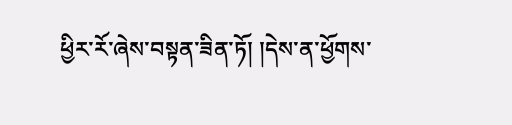ཕྱིར་རོ་ཞེས་བསྟན་ཟིན་ཏོ། །དེས་ན་ཕྱོགས་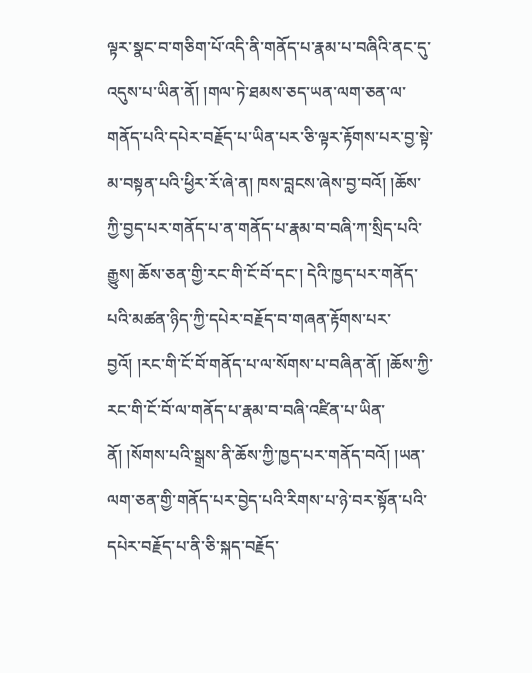ལྟར་སྣང་བ་གཅིག་པོ་འདི་ནི་གནོད་པ་རྣམ་པ་བཞིའི་ནང་དུ་འདུས་པ་ཡིན་ནོ། །གལ་ཏེ་ཐམས་ཅད་ཡན་ལག་ཅན་ལ་གནོད་པའི་དཔེར་བརྗོད་པ་ཡིན་པར་ཅི་ལྟར་རྟོགས་པར་བྱ་སྟེ་མ་བསྟན་པའི་ཕྱིར་རོ་ཞེ་ན། ཁས་བླངས་ཞེས་བྱ་བའོ། །ཆོས་ཀྱི་བྱད་པར་གནོད་པ་ན་གནོད་པ་རྣམ་བ་བཞི་ཀ་སྲིད་པའི་རྒྱུས། ཆོས་ཅན་གྱི་རང་གི་ངོ་བོ་དང་། དེའི་ཁྱད་པར་གནོད་པའི་མཚན་ཉིད་ཀྱི་དཔེར་བརྗོད་བ་གཞན་རྟོགས་པར་བྱའོ། །རང་གི་ངོ་བོ་གནོད་པ་ལ་སོགས་པ་བཞིན་ནོ། །ཆོས་ཀྱི་རང་གི་ངོ་བོ་ལ་གནོད་པ་རྣམ་བ་བཞི་འཛིན་པ་ཡིན་ནོ། །སོགས་པའི་སྒྲས་ནི་ཆོས་ཀྱི་ཁྱད་པར་གནོད་བའོ། །ཡན་ལག་ཅན་གྱི་གནོད་པར་བྱེད་པའི་རིགས་པ་ཉེ་བར་སྟོན་པའི་དཔེར་བརྗོད་པ་ནི་ཅི་སྐད་བརྗོད་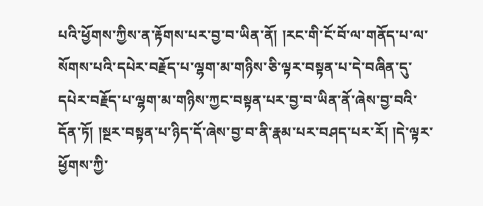པའི་ཕྱོགས་ཀྱིས་ན་རྟོགས་པར་བྱ་བ་ཡིན་ནོ། །རང་གི་ངོ་བོ་ལ་གནོད་པ་ལ་སོགས་པའི་དཔེར་བརྗོད་པ་ལྷག་མ་གཉིས་ཅི་ལྟར་བསྟན་པ་དེ་བཞིན་དུ་དཔེར་བརྗོད་པ་ལྷག་མ་གཉིས་ཀྱང་བསྟན་པར་བྱ་བ་ཡིན་ནོ་ཞེས་བྱ་བའི་དོན་ཏོ། །སྔར་བསྟན་པ་ཉིད་དོ་ཞེས་བྱ་བ་ནི་རྣམ་པར་བཤད་པར་རོ། །དེ་ལྟར་ཕྱོགས་ཀྱི་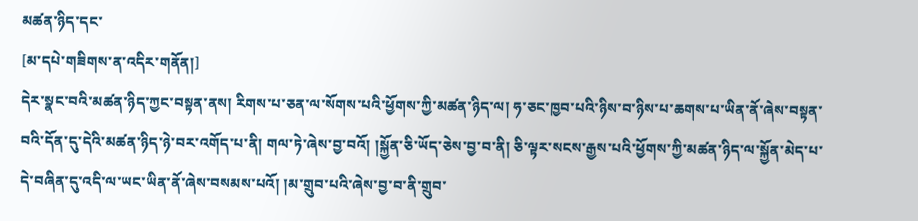མཚན་ཉིད་དང་
[མ་དཔེ་གཟིགས་ན་འདིར་གནོན།]
དེར་སྣང་བའི་མཚན་ཉིད་ཀྱང་བསྟན་ནས། རིགས་པ་ཅན་ལ་སོགས་པའི་ཕྱོགས་ཀྱི་མཚན་ཉིད་ལ། ཧ་ཅང་ཁྱབ་པའི་ཉིས་བ་ཉིས་པ་ཆགས་པ་ཡིན་ནོ་ཞེས་བསྟན་བའི་དོན་དུ་དེའི་མཚན་ཉིད་ཉེ་བར་འགོད་པ་ནི། གལ་ཏེ་ཞེས་བྱ་བའོ། །སྐྱོན་ཅི་ཡོད་ཅེས་བྱ་བ་ནི། ཅི་ལྟར་སངས་རྒྱས་པའི་ཕྱོགས་ཀྱི་མཚན་ཉིད་ལ་སྐྱོན་མེད་པ་དེ་བཞིན་དུ་འདི་ལ་ཡང་ཡིན་ནོ་ཞེས་བསམས་པའོ། །མ་གྲུབ་པའི་ཞེས་བྱ་བ་ནི་གྲུབ་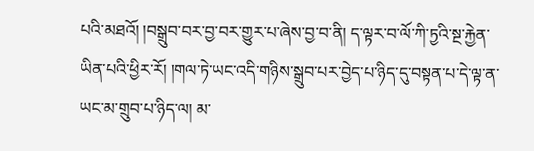པའི་མཐའོ། །བསྒྲུབ་བར་བྱ་བར་གྱུར་པ་ཞེས་བྱ་བ་ནི། ད་ལྟར་བ་ལོ་ཀི་ཏྱའི་སྔ་རྐྱེན་ཡིན་པའི་ཕྱིར་རོ། །གལ་ཏེ་ཡང་འདི་གཉིས་སྒྲུབ་པར་བྱེད་པ་ཉིད་དུ་བསྟན་པ་དེ་ལྟ་ན་ཡང་མ་གྲུབ་པ་ཉིད་ལ། མ་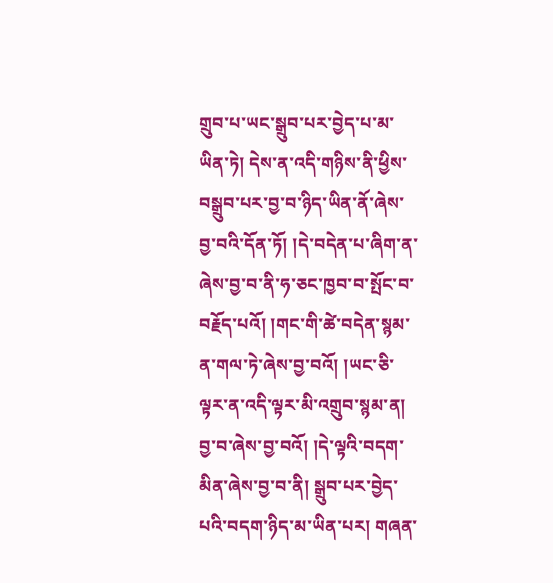གྲུབ་པ་ཡང་སྒྲུབ་པར་བྱེད་པ་མ་ཡིན་ཏེ། དེས་ན་འདི་གཉིས་ནི་ཕྱིས་བསྒྲུབ་པར་བྱ་བ་ཉིད་ཡིན་ནོ་ཞེས་བྱ་བའི་དོན་ཏོ། །དེ་བདེན་པ་ཞིག་ན་ཞེས་བྱ་བ་ནི་ཧ་ཅང་ཁྱབ་བ་སྤོང་བ་བརྗོད་པའོ། །གང་གི་ཚེ་བདེན་སྙམ་ན་གལ་ཏེ་ཞེས་བྱ་བའོ། །ཡང་ཅི་ལྟར་ན་འདི་ལྟར་མི་འགྲུབ་སྙམ་ན། བྱ་བ་ཞེས་བྱ་བའོ། །དེ་ལྟའི་བདག་མིན་ཞེས་བྱ་བ་ནི། སྒྲུབ་པར་བྱེད་པའི་བདག་ཉིད་མ་ཡིན་པར། གཞན་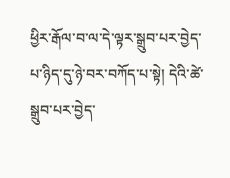ཕྱིར་རྒོལ་བ་ལ་དེ་ལྟར་སྒྲུབ་པར་བྱེད་པ་ཉིད་དུ་ཉེ་བར་བཀོད་པ་སྟེ། དེའི་ཚེ་སྒྲུབ་པར་བྱེད་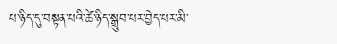པ་ཉིད་དུ་བསྟན་པའི་ཚེ་ཉིད་སྒྲུབ་པར་བྱེད་པར་མི་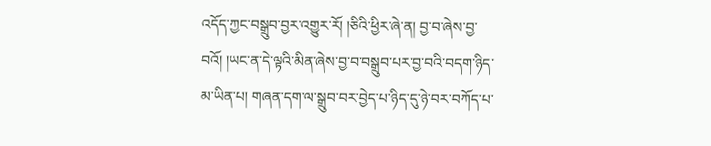འདོད་ཀྱང་བསྒྲུབ་བྱར་འགྱུར་རོ། །ཅིའི་ཕྱིར་ཞེ་ན། བྱ་བ་ཞེས་བྱ་བའོ། །ཡང་ན་དེ་ལྟའི་མིན་ཞེས་བྱ་བ་བསྒྲུབ་པར་བྱ་བའི་བདག་ཉིད་མ་ཡིན་པ། གཞན་དག་ལ་སྒྲུབ་བར་བྱེད་པ་ཉིད་དུ་ཉེ་བར་བཀོད་པ་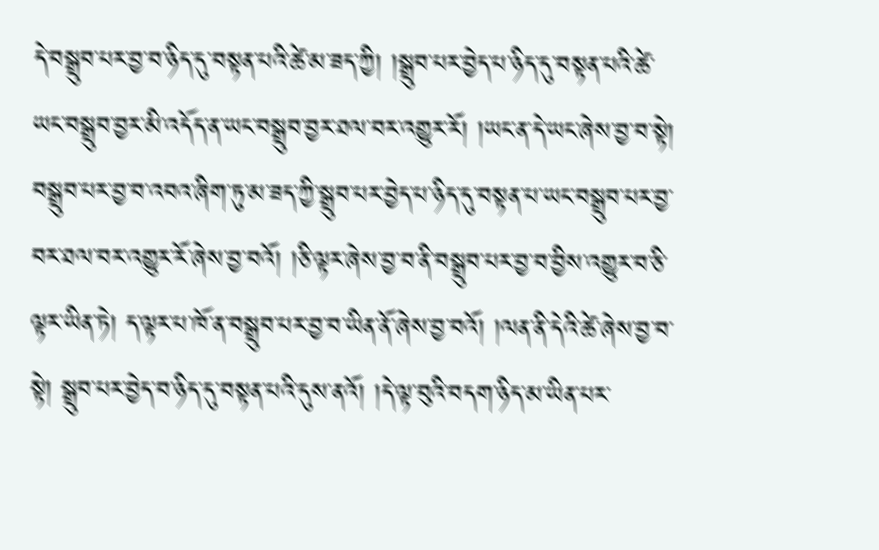དེ་བསྒྲུབ་པར་བྱ་བ་ཉིད་དུ་བསྟན་པའི་ཚེ་མ་ཟད་ཀྱི། །སྒྲུབ་པར་བྱེད་པ་ཉིད་དུ་བསྟན་པའི་ཚེ་ཡང་བསྒྲུབ་བྱར་མི་འདོད་ན་ཡང་བསྒྲུབ་བྱར་ཐལ་བར་འགྱུར་རོ། །ཡང་ན་དེ་ཡང་ཞེས་བྱ་བ་སྟེ། བསྒྲུབ་པར་བྱ་བ་འབའ་ཞིག་ཏུ་མ་ཟད་ཀྱི་སྒྲུབ་པར་བྱེད་པ་ཉིད་དུ་བསྟན་པ་ཡང་བསྒྲུབ་པར་བྱ་བར་ཐལ་བར་འགྱུར་རོ་ཞེས་བྱ་བའོ། །ཅི་ལྟར་ཞེས་བྱ་བ་ནི་བསྒྲུབ་པར་བྱ་བ་བྱིས་འགྱུར་བ་ཅི་ལྟར་ཡིན་ཏེ། ད་ལྟར་པ་ཁོ་ན་བསྒྲུབ་པར་བྱ་བ་ཡིན་ནོ་ཞེས་བྱ་བའོ། །ལན་ནི་དེའི་ཚེ་ཞེས་བྱ་བ་སྟེ། སྒྲུབ་པར་བྱེད་བ་ཉིད་དུ་བསྟན་པའི་དུས་ནའོ། །དེ་ལྟ་བུའི་བདག་ཉིད་མ་ཡིན་པར་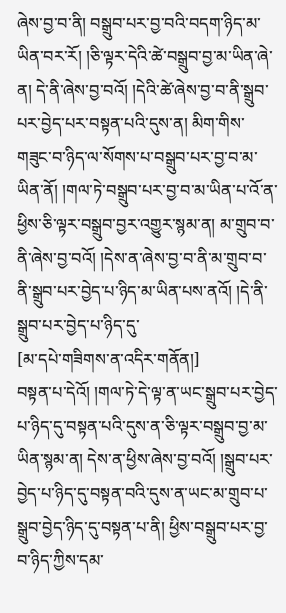ཞེས་བྱ་བ་ནི། བསྒྲུབ་པར་བྱ་བའི་བདག་ཉིད་མ་ཡིན་བར་རོ། །ཅི་ལྟར་དེའི་ཚེ་བསྒྲུབ་བྱ་མ་ཡིན་ཞེ་ན། དེ་ནི་ཞེས་བྱ་བའོ། །དེའི་ཚེ་ཞེས་བྱ་བ་ནི་སྒྲུབ་པར་བྱེད་པར་བསྟན་པའི་དུས་ན། མིག་གིས་གཟུང་བ་ཉིད་ལ་སོགས་པ་བསྒྲུབ་པར་བྱ་བ་མ་ཡིན་ནོ། །གལ་ཏེ་བསྒྲུབ་པར་བྱ་བ་མ་ཡིན་པ་འོ་ན་ཕྱིས་ཅི་ལྟར་བསྒྲུབ་བྱར་འགྱུར་སྙམ་ན། མ་གྲུབ་བ་ནི་ཞེས་བྱ་བའོ། །དེས་ན་ཞེས་བྱ་བ་ནི་མ་གྲུབ་བ་ནི་སྒྲུབ་པར་བྱེད་པ་ཉིད་མ་ཡིན་པས་ནའོ། །དེ་ནི་སྒྲུབ་པར་བྱེད་པ་ཉིད་དུ་
[མ་དཔེ་གཟིགས་ན་འདིར་གནོན།]
བསྟན་པ་དེའོ། །གལ་ཏེ་དེ་ལྟ་ན་ཡང་སྒྲུབ་པར་བྱེད་པ་ཉིད་དུ་བསྟན་པའི་དུས་ན་ཅི་ལྟར་བསྒྲུབ་བྱ་མ་ཡིན་སྙམ་ན། དེས་ན་ཕྱིས་ཞེས་བྱ་བའོ། །སྒྲུབ་པར་བྱེད་པ་ཉིད་དུ་བསྟན་བའི་དུས་ན་ཡང་མ་གྲུབ་པ་སྒྲུབ་བྱེད་ཉིད་དུ་བསྟན་པ་ནི། ཕྱིས་བསྒྲུབ་པར་བྱ་བ་ཉིད་ཀྱིས་དམ་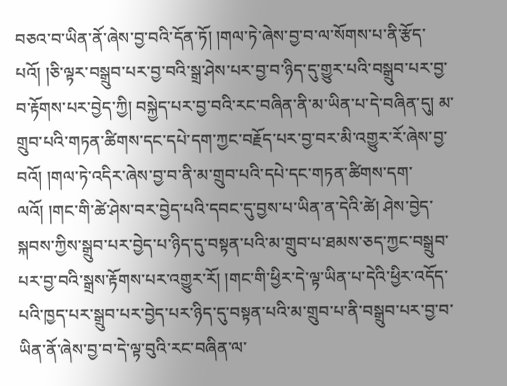བཅའ་བ་ཡིན་ནོ་ཞེས་བྱ་བའི་དོན་ཏོ། །གལ་ཏེ་ཞེས་བྱ་བ་ལ་སོགས་པ་ནི་རྩོད་པའོ། །ཅི་ལྟར་བསྒྲུབ་པར་བྱ་བའི་སྒྲ་ཤེས་པར་བྱ་བ་ཉིད་དུ་གྱུར་པའི་བསྒྲུབ་པར་བྱ་བ་རྟོགས་པར་བྱེད་ཀྱི། བསྐྱེད་པར་བྱ་བའི་རང་བཞིན་ནི་མ་ཡིན་པ་དེ་བཞིན་དུ། མ་གྲུབ་པའི་གཏན་ཚིགས་དང་དཔེ་དག་ཀྱང་བརྗོད་པར་བྱ་བར་མི་འགྱུར་རོ་ཞེས་བྱ་བའོ། །གལ་ཏེ་འདིར་ཞེས་བྱ་བ་ནི་མ་གྲུབ་པའི་དཔེ་དང་གཏན་ཚིགས་དག་ལའོ། །གང་གི་ཚེ་ཤེས་བར་བྱེད་པའི་དབང་དུ་བྱས་པ་ཡིན་ན་དེའི་ཚེ། ཤེས་བྱེད་སྐབས་ཀྱིས་སྒྲུབ་པར་བྱེད་པ་ཉིད་དུ་བསྟན་པའི་མ་གྲུབ་པ་ཐམས་ཅད་ཀྱང་བསྒྲུབ་པར་བྱ་བའི་སྒྲས་རྟོགས་པར་འགྱུར་རོ། །གང་གི་ཕྱིར་དེ་ལྟ་ཡིན་པ་དེའི་ཕྱིར་འདོད་པའི་ཁྱད་པར་སྒྲུབ་པར་བྱེད་པར་ཉིད་དུ་བསྟན་པའི་མ་གྲུབ་པ་ནི་བསྒྲུབ་པར་བྱ་བ་ཡིན་ནོ་ཞེས་བྱ་བ་དེ་ལྟ་བུའི་རང་བཞིན་ལ་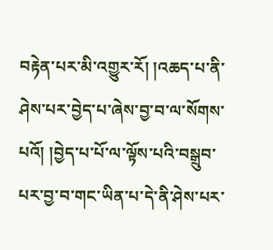བརྟེན་པར་མི་འགྱུར་རོ། །འཆད་པ་ནི་ཤེས་པར་བྱེད་པ་ཞེས་བྱ་བ་ལ་སོགས་པའོ། །བྱེད་པ་པོ་ལ་ལྟོས་པའི་བསྒྲུབ་པར་བྱ་བ་གང་ཡིན་པ་དེ་ནི་ཤེས་པར་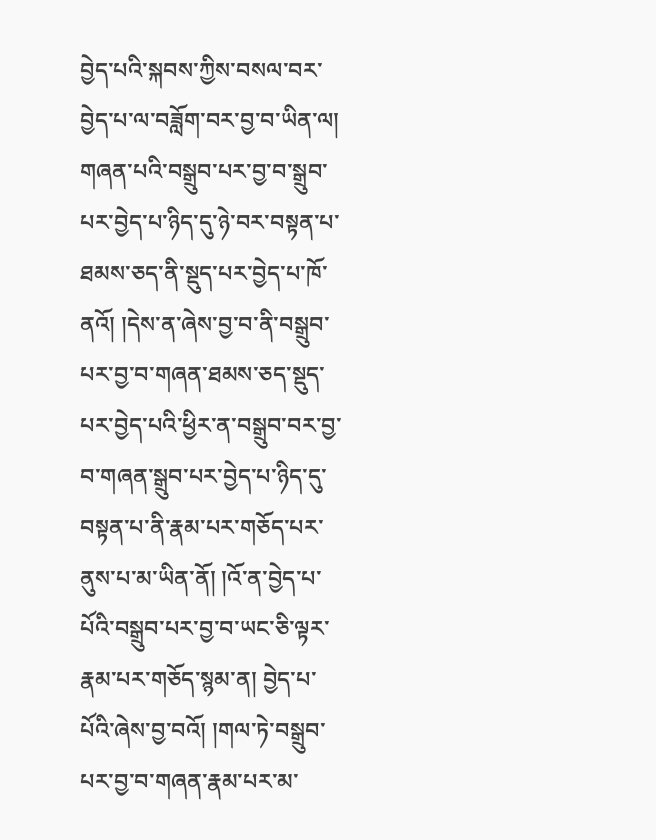བྱེད་པའི་སྐབས་ཀྱིས་བསལ་བར་བྱེད་པ་ལ་བཟློག་བར་བྱ་བ་ཡིན་ལ། གཞན་པའི་བསྒྲུབ་པར་བྱ་བ་སྒྲུབ་པར་བྱེད་པ་ཉིད་དུ་ཉེ་བར་བསྟན་པ་ཐམས་ཅད་ནི་སྡུད་པར་བྱེད་པ་ཁོ་ནའོ། །དེས་ན་ཞེས་བྱ་བ་ནི་བསྒྲུབ་པར་བྱ་བ་གཞན་ཐམས་ཅད་སྡུད་པར་བྱེད་པའི་ཕྱིར་ན་བསྒྲུབ་བར་བྱ་བ་གཞན་སྒྲུབ་པར་བྱེད་པ་ཉིད་དུ་བསྟན་པ་ནི་རྣམ་པར་གཅོད་པར་ནུས་པ་མ་ཡིན་ནོ། །འོ་ན་བྱེད་པ་པོའི་བསྒྲུབ་པར་བྱ་བ་ཡང་ཅི་ལྟར་རྣམ་པར་གཅོད་སྙམ་ན། བྱེད་པ་པོའི་ཞེས་བྱ་བའོ། །གལ་ཏེ་བསྒྲུབ་པར་བྱ་བ་གཞན་རྣམ་པར་མ་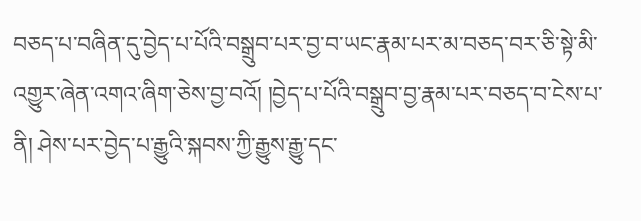བཅད་པ་བཞིན་དུ་བྱེད་པ་པོའི་བསྒྲུབ་པར་བྱ་བ་ཡང་རྣམ་པར་མ་བཅད་བར་ཅི་སྟེ་མི་འགྱུར་ཞེན་འགའ་ཞིག་ཅེས་བྱ་བའོ། །བྱེད་པ་པོའི་བསྒྲུབ་བྱ་རྣམ་པར་བཅད་བ་ངེས་པ་ནི། ཤེས་པར་བྱེད་པ་རྒྱུའི་སྐབས་ཀྱི་རྒྱུས་རྒྱུ་དང་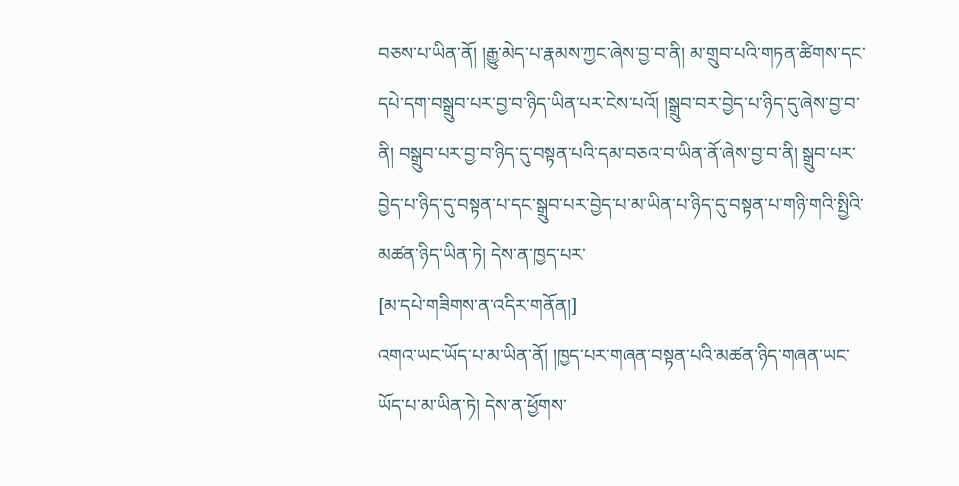བཅས་པ་ཡིན་ནོ། །རྒྱུ་མེད་པ་རྣམས་ཀྱང་ཞེས་བྱ་བ་ནི། མ་གྲུབ་པའི་གཏན་ཚིགས་དང་དཔེ་དག་བསྒྲུབ་པར་བྱ་བ་ཉིད་ཡིན་པར་ངེས་པའོ། །སྒྲུབ་བར་བྱེད་པ་ཉིད་དུ་ཞེས་བྱ་བ་ནི། བསྒྲུབ་པར་བྱ་བ་ཉིད་དུ་བསྟན་པའི་དམ་བཅའ་བ་ཡིན་ནོ་ཞེས་བྱ་བ་ནི། སྒྲུབ་པར་བྱེད་པ་ཉིད་དུ་བསྟན་པ་དང་སྒྲུབ་པར་བྱེད་པ་མ་ཡིན་པ་ཉིད་དུ་བསྟན་པ་གཉི་གའི་སྤྱིའི་མཚན་ཉིད་ཡིན་ཏེ། དེས་ན་ཁྱད་པར་
[མ་དཔེ་གཟིགས་ན་འདིར་གནོན།]
འགའ་ཡང་ཡོད་པ་མ་ཡིན་ནོ། །ཁྱད་པར་གཞན་བསྟན་པའི་མཚན་ཉིད་གཞན་ཡང་ཡོད་པ་མ་ཡིན་ཏེ། དེས་ན་ཕྱོགས་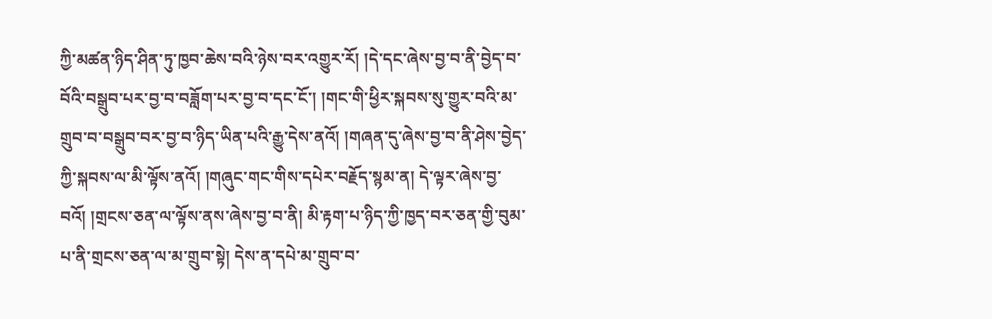ཀྱི་མཚན་ཉིད་ཤིན་ཏུ་ཁྱབ་ཆེས་བའི་ཉེས་བར་འགྱུར་རོ། །དེ་དང་ཞེས་བྱ་བ་ནི་བྱེད་བ་བོའི་བསྒྲུབ་པར་བྱ་བ་བཟློག་པར་བྱ་བ་དང་ངོ་། །གང་གི་ཕྱིར་སྐབས་སུ་གྱུར་བའི་མ་གྲུབ་བ་བསྒྲུབ་བར་བྱ་བ་ཉིད་ཡིན་པའི་རྒྱུ་དེས་ནའོ། །གཞན་དུ་ཞེས་བྱ་བ་ནི་ཤེས་བྱེད་ཀྱི་སྐབས་ལ་མི་ལྟོས་ནའོ། །གཞུང་གང་གིས་དཔེར་བརྗོད་སྙམ་ན། དེ་ལྟར་ཞེས་བྱ་བའོ། །གྲངས་ཅན་ལ་ལྟོས་ནས་ཞེས་བྱ་བ་ནི། མི་རྟག་པ་ཉིད་ཀྱི་ཁྱད་བར་ཅན་གྱི་བུམ་པ་ནི་གྲངས་ཅན་ལ་མ་གྲུབ་སྟེ། དེས་ན་དཔེ་མ་གྲུབ་བ་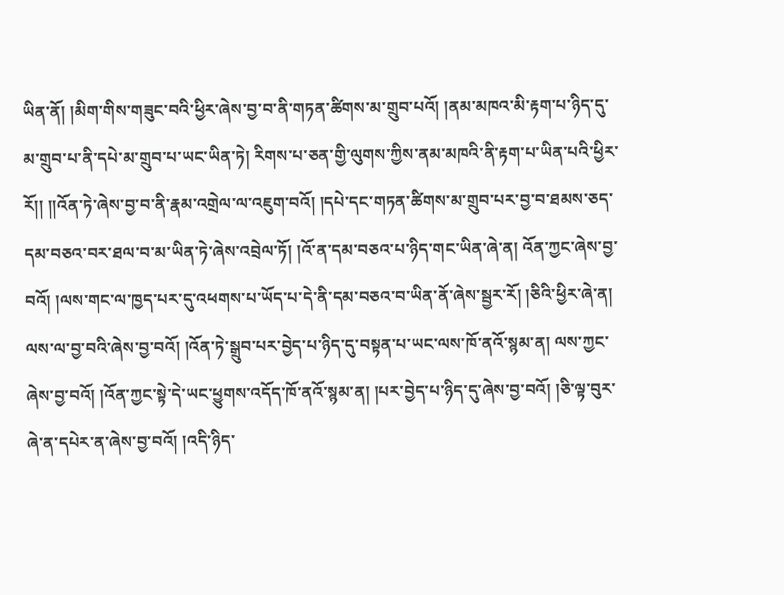ཡིན་ནོ། །མིག་གིས་གཟུང་བའི་ཕྱིར་ཞེས་བྱ་བ་ནི་གཏན་ཚིགས་མ་གྲུབ་པའོ། །ནམ་མཁའ་མི་རྟག་པ་ཉིད་དུ་མ་གྲུབ་པ་ནི་དཔེ་མ་གྲུབ་པ་ཡང་ཡིན་ཏེ། རིགས་པ་ཅན་གྱི་ལུགས་ཀྱིས་ནམ་མཁའི་ནི་རྟག་པ་ཡིན་པའི་ཕྱིར་རོ།། །།འོན་ཏེ་ཞེས་བྱ་བ་ནི་རྣམ་འགྲེལ་ལ་འཇུག་བའོ། །དཔེ་དང་གཏན་ཚིགས་མ་གྲུབ་པར་བྱ་བ་ཐམས་ཅད་དམ་བཅའ་བར་ཐལ་བ་མ་ཡིན་ཏེ་ཞེས་འབྲེལ་ཏོ། །འོ་ན་དམ་བཅའ་པ་ཉིད་གང་ཡིན་ཞེ་ན། འོན་ཀྱང་ཞེས་བྱ་བའོ། །ལས་གང་ལ་ཁྱད་པར་དུ་འཕགས་པ་ཡོད་པ་དེ་ནི་དམ་བཅའ་བ་ཡིན་ནོ་ཞེས་སྦྱར་རོ། །ཅིའི་ཕྱིར་ཞེ་ན། ལས་ལ་བྱ་བའི་ཞེས་བྱ་བའོ། །འོན་ཏེ་སྒྲུབ་པར་བྱེད་པ་ཉིད་དུ་བསྟན་པ་ཡང་ལས་ཁོ་ནའོ་སྙམ་ན། ལས་ཀྱང་ཞེས་བྱ་བའོ། །འོན་ཀྱང་སྟེ་དེ་ཡང་ཕྱུགས་འདོད་ཁོ་ནའོ་སྙམ་ན། །པར་བྱེད་པ་ཉིད་དུ་ཞེས་བྱ་བའོ། །ཅི་ལྟ་བུར་ཞེ་ན་དཔེར་ན་ཞེས་བྱ་བའོ། །འདི་ཉིད་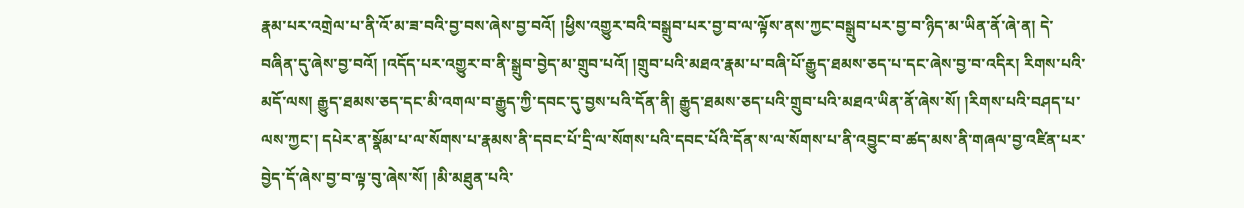རྣམ་པར་འགྲེལ་པ་ནི་འོ་མ་ཟ་བའི་བྱ་བས་ཞེས་བྱ་བའོ། །ཕྱིས་འགྱུར་བའི་བསྒྲུབ་པར་བྱ་བ་ལ་ལྟོས་ནས་ཀྱང་བསྒྲུབ་པར་བྱ་བ་ཉིད་མ་ཡིན་ནོ་ཞེ་ན། དེ་བཞིན་དུ་ཞེས་བྱ་བའོ། །འདོད་པར་འགྱུར་བ་ནི་སྒྲུབ་བྱེད་མ་གྲུབ་པའོ། །གྲུབ་པའི་མཐའ་རྣམ་པ་བཞི་པོ་རྒྱུད་ཐམས་ཅད་པ་དང་ཞེས་བྱ་བ་འདིར། རིགས་པའི་མདོ་ལས། རྒྱུད་ཐམས་ཅད་དང་མི་འགལ་བ་རྒྱུད་ཀྱི་དབང་དུ་བྱས་པའི་དོན་ནི། རྒྱུད་ཐམས་ཅད་པའི་གྲུབ་པའི་མཐའ་ཡིན་ནོ་ཞེས་སོ། །རིགས་པའི་བཤད་པ་ལས་ཀྱང་། དཔེར་ན་སྣོམ་པ་ལ་སོགས་པ་རྣམས་ནི་དབང་པོ་དྲི་ལ་སོགས་པའི་དབང་པོའི་དོན་ས་ལ་སོགས་པ་ནི་འབྱུང་བ་ཚད་མས་ནི་གཞལ་བྱ་འཛིན་པར་བྱེད་དོ་ཞེས་བྱ་བ་ལྟ་བུ་ཞེས་སོ། །མི་མཐུན་པའི་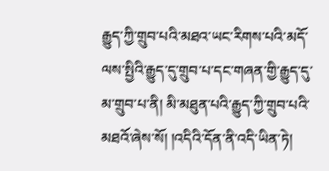རྒྱུད་ཀྱི་གྲུབ་པའི་མཐའ་ཡང་རིགས་པའི་མདོ་ལས་སྤྱིའི་རྒྱུད་དུ་གྲུབ་པ་དང་གཞན་གྱི་རྒྱུད་དུ་མ་གྲུབ་པ་ནི། མི་མཐུན་པའི་རྒྱུད་ཀྱི་གྲུབ་པའི་མཐའོ་ཞེས་སོ། །འདིའི་དོན་ནི་འདི་ཡིན་ཏེ།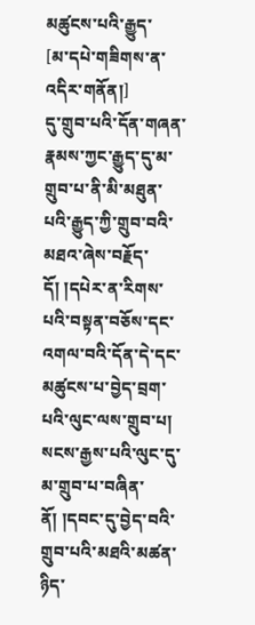མཚུངས་པའི་རྒྱུད་
[མ་དཔེ་གཟིགས་ན་འདིར་གནོན།]
དུ་གྲུབ་པའི་དོན་གཞན་རྣམས་ཀྱང་རྒྱུད་དུ་མ་གྲུབ་པ་ནི་མི་མཐུན་པའི་རྒྱུད་ཀྱི་གྲུབ་བའི་མཐའ་ཞེས་བརྗོད་དོ། །དཔེར་ན་རིགས་པའི་བསྟན་བཅོས་དང་འགལ་བའི་དོན་དེ་དང་མཚུངས་པ་བྱེད་བྲག་པའི་ལུང་ལས་གྲུབ་པ། སངས་རྒྱས་པའི་ལུང་དུ་མ་གྲུབ་པ་བཞིན་ནོ། །དབང་དུ་བྱེད་བའི་གྲུབ་པའི་མཐའི་མཚན་ཉིད་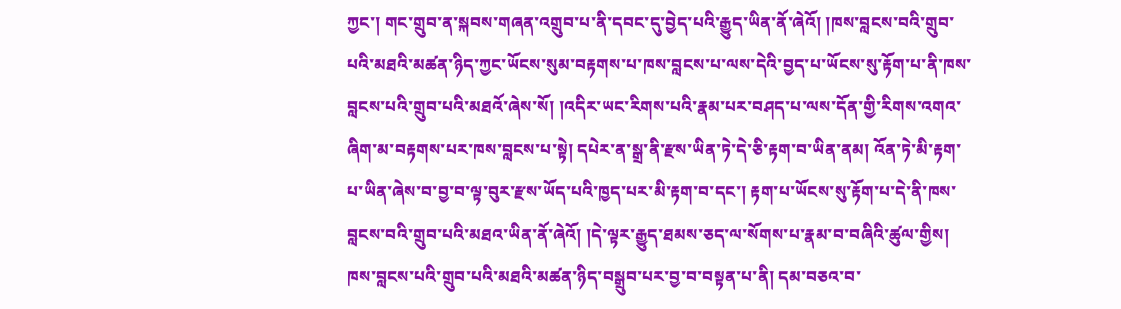ཀྱང་། གང་གྲུབ་ན་སྐབས་གཞན་འགྲུབ་པ་ནི་དབང་དུ་བྱེད་པའི་རྒྱུད་ཡིན་ནོ་ཞེའོ། །ཁས་བླངས་བའི་གྲུབ་པའི་མཐའི་མཚན་ཉིད་ཀྱང་ཡོངས་སུམ་བརྟགས་པ་ཁས་བླངས་པ་ལས་དེའི་བྱད་པ་ཡོངས་སུ་རྟོག་པ་ནི་ཁས་བླངས་པའི་གྲུབ་པའི་མཐའོ་ཞེས་སོ། །འདིར་ཡང་རིགས་པའི་རྣམ་པར་བཤད་པ་ལས་དོན་གྱི་རིགས་འགའ་ཞིག་མ་བརྟགས་པར་ཁས་བླངས་པ་སྟེ། དཔེར་ན་སྒྲ་ནི་རྫས་ཡིན་ཏེ་དེ་ཅི་རྟག་བ་ཡིན་ནམ། འོན་ཏེ་མི་རྟག་པ་ཡིན་ཞེས་བ་བྱ་བ་ལྟ་བུར་རྫས་ཡོད་པའི་ཁྱད་པར་མི་རྟག་བ་དང་། རྟག་པ་ཡོངས་སུ་རྟོག་པ་དེ་ནི་ཁས་བླངས་བའི་གྲུབ་པའི་མཐའ་ཡིན་ནོ་ཞེའོ། །དེ་ལྟར་རྒྱུད་ཐམས་ཅད་ལ་སོགས་པ་རྣམ་བ་བཞིའི་ཚུལ་གྱིས། ཁས་བླངས་པའི་གྲུབ་པའི་མཐའི་མཚན་ཉིད་བསྒྲུབ་པར་བྱ་བ་བསྟན་པ་ནི། དམ་བཅའ་བ་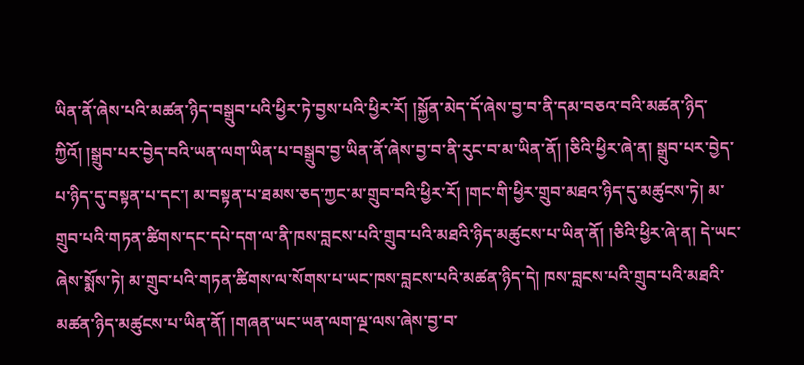ཡིན་ནོ་ཞེས་པའི་མཚན་ཉིད་བསྒྲུབ་པའི་ཕྱིར་ཏེ་བྱས་པའི་ཕྱིར་རོ། །སྐྱོན་མེད་དོ་ཞེས་བྱ་བ་ནི་དམ་བཅའ་བའི་མཚན་ཉིད་ཀྱིའོ། །སྒྲུབ་པར་བྱེད་བའི་ཡན་ལག་ཡིན་པ་བསྒྲུབ་བྱ་ཡིན་ནོ་ཞེས་བྱ་བ་ནི་རུང་བ་མ་ཡིན་ནོ། །ཅིའི་ཕྱིར་ཞེ་ན། སྒྲུབ་པར་བྱེད་པ་ཉིད་དུ་བསྟན་པ་དང་། མ་བསྟན་པ་ཐམས་ཅད་ཀྱང་མ་གྲུབ་བའི་ཕྱིར་རོ། །གང་གི་ཕྱིར་གྲུབ་མཐའ་ཉིད་དུ་མཚུངས་ཏེ། མ་གྲུབ་པའི་གཏན་ཚིགས་དང་དཔེ་དག་ལ་ནི་ཁས་བླངས་པའི་གྲུབ་པའི་མཐའི་ཉིད་མཚུངས་པ་ཡིན་ནོ། །ཅིའི་ཕྱིར་ཞེ་ན། དེ་ཡང་ཞེས་སྨོས་ཏེ། མ་གྲུབ་པའི་གཏན་ཚིགས་ལ་སོགས་པ་ཡང་ཁས་བླངས་པའི་མཚན་ཉིད་དེ། ཁས་བླངས་པའི་གྲུབ་པའི་མཐའི་མཚན་ཉིད་མཚུངས་པ་ཡིན་ནོ། །གཞན་ཡང་ཡན་ལག་ལྔ་ལས་ཞེས་བྱ་བ་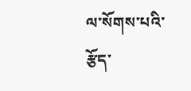ལ་སོགས་པའི་རྩོད་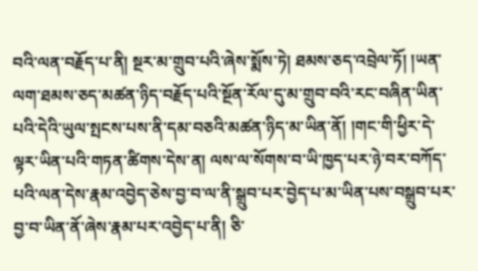བའི་ལན་བརྗོད་པ་ནི། སྔར་མ་གྲུབ་པའི་ཞེས་སྨོས་ཏེ། ཐམས་ཅད་འབྲེལ་ཏོ། །ཡན་ལག་ཐམས་ཅད་མཚན་ཉིད་བརྗོད་པའི་སྔོན་རོལ་དུ་མ་གྲུབ་བའི་རང་བཞིན་ཡིན་པའི་དེའི་ཡུལ་སྤངས་པས་ནི་དམ་བཅའི་མཚན་ཉིད་མ་ཡིན་ནོ། །གང་གི་ཕྱིར་དེ་ལྟར་ཡིན་པའི་གཏན་ཚིགས་དེས་ན། ལས་ལ་སོགས་བ་ཡི་ཁྱད་པར་ཉེ་བར་བཀོད་པའི་ལན་དེས་རྣམ་འབྱེད་ཅེས་བྱ་བ་ལ་ནི་སྒྲུབ་པར་བྱེད་པ་མ་ཡིན་པས་བསྒྲུབ་པར་བྱ་བ་ཡིན་ནོ་ཞེས་རྣམ་པར་འབྱེད་པ་ནི། ཅི་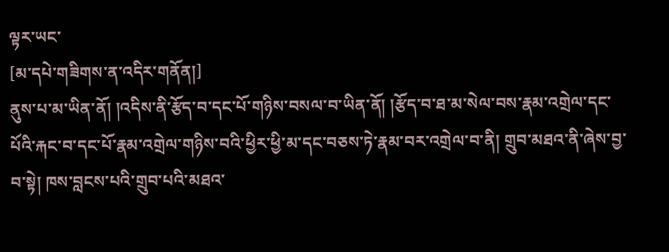ལྟར་ཡང་
[མ་དཔེ་གཟིགས་ན་འདིར་གནོན།]
ནུས་པ་མ་ཡིན་ནོ། །འདིས་ནི་རྩོད་བ་དང་པོ་གཉིས་བསལ་བ་ཡིན་ནོ། །རྩོད་བ་ཐ་མ་སེལ་བས་རྣམ་འགྲེལ་དང་པོའི་རྐང་བ་དང་པོ་རྣམ་འགྲེལ་གཉིས་བའི་ཕྱིར་ཕྱི་མ་དང་བཅས་ཏེ་རྣམ་བར་འགྲེལ་བ་ནི། གྲུབ་མཐའ་ནི་ཞེས་བྱ་བ་སྟེ། ཁས་བླངས་པའི་གྲུབ་པའི་མཐའ་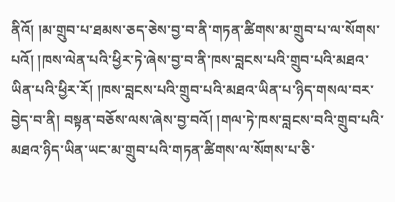ནིའོ། །མ་གྲུབ་པ་ཐམས་ཅད་ཅེས་བྱ་བ་ནི་གཏན་ཚིགས་མ་གྲུབ་པ་ལ་སོགས་པའོ། །ཁས་ལེན་པའི་ཕྱིར་ཏེ་ཞེས་བྱ་བ་ནི་ཁས་བླངས་པའི་གྲུབ་པའི་མཐའ་ཡིན་པའི་ཕྱིར་རོ། །ཁས་བླངས་པའི་གྲུབ་པའི་མཐའ་ཡིན་པ་ཉིད་གསལ་བར་བྱེད་བ་ནི། བསྟན་བཅོས་ལས་ཞེས་བྱ་བའོ། །གལ་ཏེ་ཁས་བླངས་བའི་གྲུབ་པའི་མཐའ་ཉིད་ཡིན་ཡང་མ་གྲུབ་པའི་གཏན་ཚིགས་ལ་སོགས་པ་ཅི་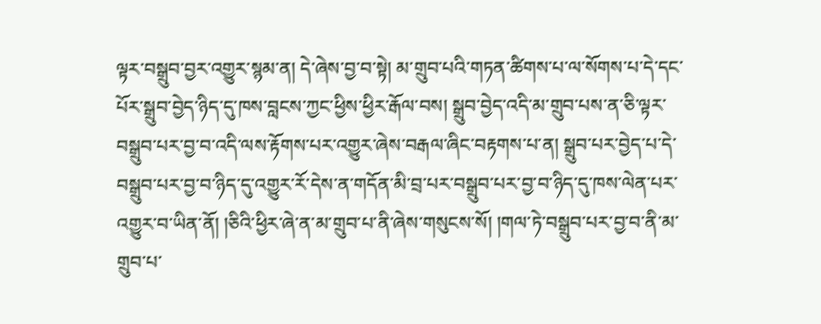ལྟར་བསྒྲུབ་བྱར་འགྱུར་སྙམ་ན། དེ་ཞེས་བྱ་བ་སྟེ། མ་གྲུབ་པའི་གཏན་ཚིགས་པ་ལ་སོགས་པ་དེ་དང་པོར་སྒྲུབ་བྱེད་ཉིད་དུ་ཁས་བླངས་ཀྱང་ཕྱིས་ཕྱིར་རྒོལ་བས། སྒྲུབ་བྱེད་འདི་མ་གྲུབ་པས་ན་ཅི་ལྟར་བསྒྲུབ་པར་བྱ་བ་འདི་ལས་རྟོགས་པར་འགྱུར་ཞེས་བརྒལ་ཞིང་བརྟགས་པ་ན། སྒྲུབ་པར་བྱེད་པ་དེ་བསྒྲུབ་པར་བྱ་བ་ཉིད་དུ་འགྱུར་རོ་དེས་ན་གདོན་མི་བྲ་པར་བསྒྲུབ་པར་བྱ་བ་ཉིད་དུ་ཁས་ལེན་པར་འགྱུར་བ་ཡིན་ནོ། །ཅིའི་ཕྱིར་ཞེ་ན་མ་གྲུབ་པ་ནི་ཞེས་གསུངས་སོ། །གལ་ཏེ་བསྒྲུབ་པར་བྱ་བ་ནི་མ་གྲུབ་པ་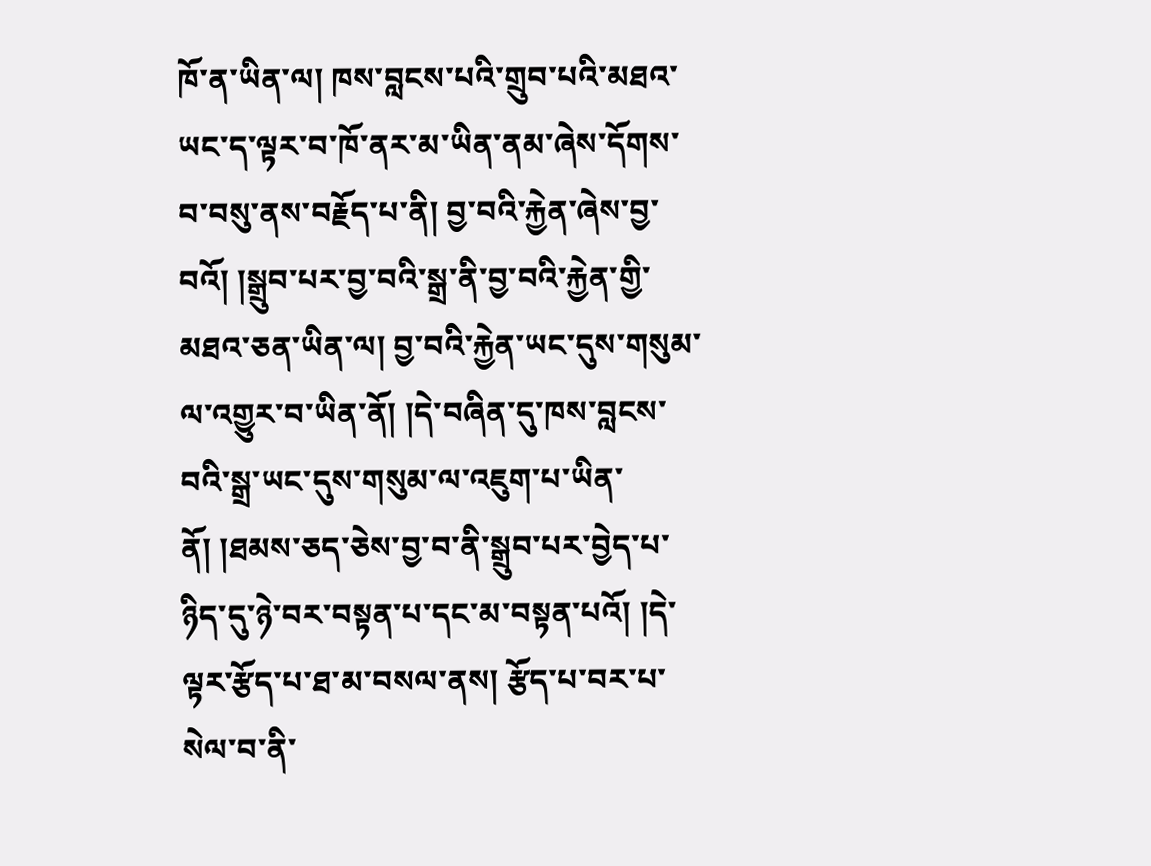ཁོ་ན་ཡིན་ལ། ཁས་བླངས་པའི་གྲུབ་པའི་མཐའ་ཡང་ད་ལྟར་བ་ཁོ་ནར་མ་ཡིན་ནམ་ཞེས་དོགས་བ་བསུ་ནས་བརྗོད་པ་ནི། བྱ་བའི་རྐྱེན་ཞེས་བྱ་བའོ། །སྒྲུབ་པར་བྱ་བའི་སྒྲ་ནི་བྱ་བའི་རྐྱེན་གྱི་མཐའ་ཅན་ཡིན་ལ། བྱ་བའི་རྐྱེན་ཡང་དུས་གསུམ་ལ་འགྱུར་བ་ཡིན་ནོ། །དེ་བཞིན་དུ་ཁས་བླངས་བའི་སྒྲ་ཡང་དུས་གསུམ་ལ་འཇུག་པ་ཡིན་ནོ། །ཐམས་ཅད་ཅེས་བྱ་བ་ནི་སྒྲུབ་པར་བྱེད་པ་ཉིད་དུ་ཉེ་བར་བསྟན་པ་དང་མ་བསྟན་པའོ། །དེ་ལྟར་རྩོད་པ་ཐ་མ་བསལ་ནས། རྩོད་པ་བར་པ་སེལ་བ་ནི་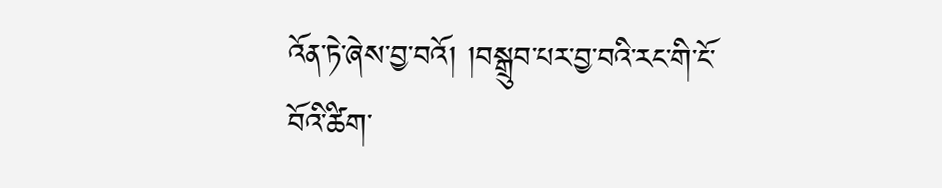འོན་ཏེ་ཞེས་བྱ་བའོ། །བསྒྲུབ་པར་བྱ་བའི་རང་གི་ངོ་བོའི་ཚིག་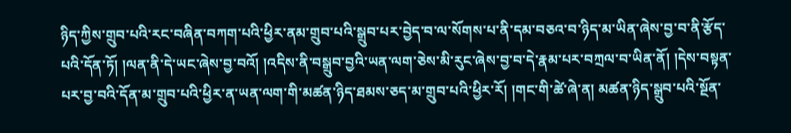ཉིད་ཀྱིས་གྲུབ་པའི་རང་བཞིན་བཀག་པའི་ཕྱིར་ནམ་གྲུབ་པའི་སྒྲུབ་པར་བྱེད་བ་ལ་སོགས་པ་ནི་དམ་བཅའ་བ་ཉིད་མ་ཡིན་ཞེས་བྱ་བ་ནི་རྩོད་པའི་དོན་ཏོ། །ལན་ནི་དེ་ཡང་ཞེས་བྱ་བའོ། །འདིས་ནི་བསྒྲུབ་བྱའི་ཡན་ལག་ཅེས་མི་རུང་ཞེས་བྱ་བ་དེ་རྣམ་པར་བཀྲལ་བ་ཡིན་ནོ། །དེས་བསྟན་པར་བྱ་བའི་དོན་མ་གྲུབ་པའི་ཕྱིར་ན་ཡན་ལག་གི་མཚན་ཉིད་ཐམས་ཅད་མ་གྲུབ་པའི་ཕྱིར་རོ། །གང་གི་ཚེ་ཞེ་ན། མཚན་ཉིད་སྒྲུབ་པའི་སྔོན་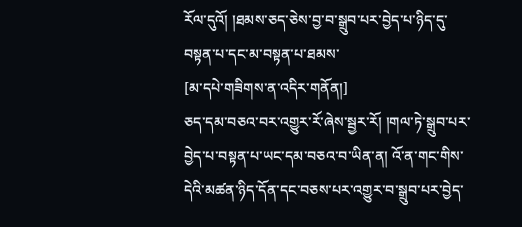རོལ་དུའོ། །ཐམས་ཅད་ཅེས་བྱ་བ་སྒྲུབ་པར་བྱེད་པ་ཉིད་དུ་བསྟན་པ་དང་མ་བསྟན་པ་ཐམས་
[མ་དཔེ་གཟིགས་ན་འདིར་གནོན།]
ཅད་དམ་བཅའ་བར་འགྱུར་རོ་ཞེས་སྦྱར་རོ། །གལ་ཏེ་སྒྲུབ་པར་བྱེད་པ་བསྟན་པ་ཡང་དམ་བཅའ་བ་ཡིན་ན། འོ་ན་གང་གིས་དེའི་མཚན་ཉིད་དོན་དང་བཅས་པར་འགྱུར་བ་སྒྲུབ་པར་བྱེད་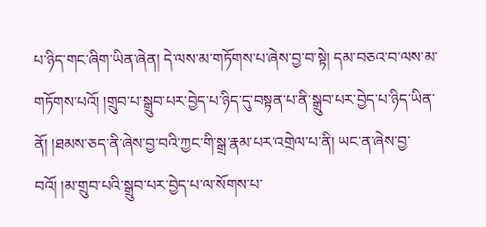པ་ཉིད་གང་ཞིག་ཡིན་ཞེན། དེ་ལས་མ་གཏོགས་པ་ཞེས་བྱ་བ་སྟེ། དམ་བཅའ་བ་ལས་མ་གཏོགས་པའོ། །གྲུབ་པ་སྒྲུབ་པར་བྱེད་པ་ཉིད་དུ་བསྟན་པ་ནི་སྒྲུབ་པར་བྱེད་པ་ཉིད་ཡིན་ནོ། །ཐམས་ཅད་ནི་ཞེས་བྱ་བའི་ཀྱང་གི་སྒྲ་རྣམ་པར་འགྲེལ་པ་ནི། ཡང་ན་ཞེས་བྱ་བའོ། །མ་གྲུབ་པའི་སྒྲུབ་པར་བྱེད་པ་ལ་སོགས་པ་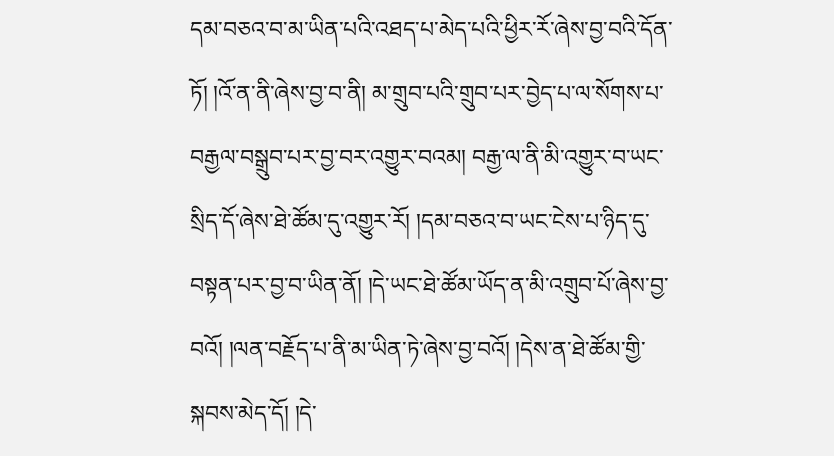དམ་བཅའ་བ་མ་ཡིན་པའི་འཐད་པ་མེད་པའི་ཕྱིར་རོ་ཞེས་བྱ་བའི་དོན་ཏོ། །འོ་ན་ནི་ཞེས་བྱ་བ་ནི། མ་གྲུབ་པའི་གྲུབ་པར་བྱེད་པ་ལ་སོགས་པ་བརྒྱལ་བསྒྲུབ་པར་བྱ་བར་འགྱུར་བའམ། བརྒྱ་ལ་ནི་མི་འགྱུར་བ་ཡང་སྲིད་དོ་ཞེས་ཐེ་ཚོམ་དུ་འགྱུར་རོ། །དམ་བཅའ་བ་ཡང་ངེས་པ་ཉིད་དུ་བསྟན་པར་བྱ་བ་ཡིན་ནོ། །དེ་ཡང་ཐེ་ཚོམ་ཡོད་ན་མི་འགྲུབ་པོ་ཞེས་བྱ་བའོ། །ལན་བརྗོད་པ་ནི་མ་ཡིན་ཏེ་ཞེས་བྱ་བའོ། །དེས་ན་ཐེ་ཚོམ་གྱི་སྐབས་མེད་དོ། །དེ་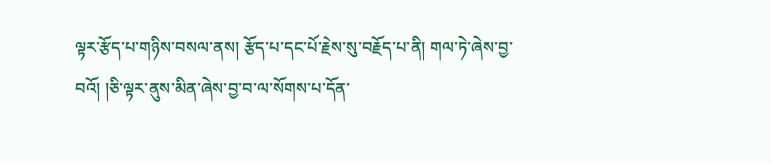ལྟར་རྩོད་པ་གཉིས་བསལ་ནས། རྩོད་པ་དང་པོ་རྗེས་སུ་བརྗོད་པ་ནི། གལ་ཏེ་ཞེས་བྱ་བའོ། །ཅི་ལྟར་ནུས་མིན་ཞེས་བྱ་བ་ལ་སོགས་པ་དོན་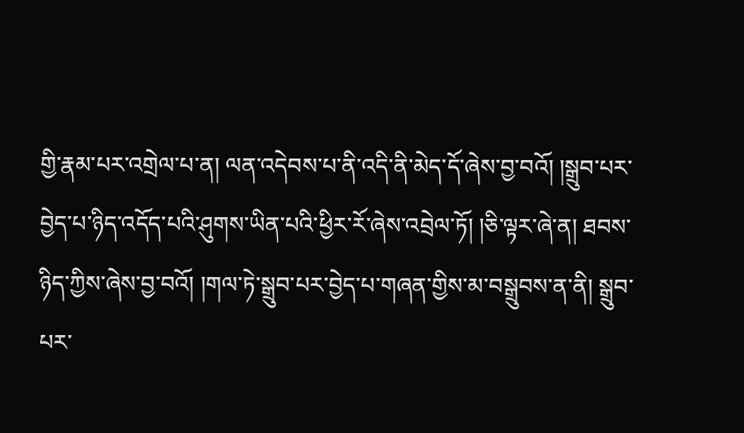གྱི་རྣམ་པར་འགྲེལ་པ་ན། ལན་འདེབས་པ་ནི་འདི་ནི་མེད་དོ་ཞེས་བྱ་བའོ། །སྒྲུབ་པར་བྱེད་པ་ཉིད་འདོད་པའི་ཤུགས་ཡིན་པའི་ཕྱིར་རོ་ཞེས་འབྲེལ་ཏོ། །ཅི་ལྟར་ཞེ་ན། ཐབས་ཉིད་ཀྱིས་ཞེས་བྱ་བའོ། །གལ་ཏེ་སྒྲུབ་པར་བྱེད་པ་གཞན་གྱིས་མ་བསྒྲུབས་ན་ནི། སྒྲུབ་པར་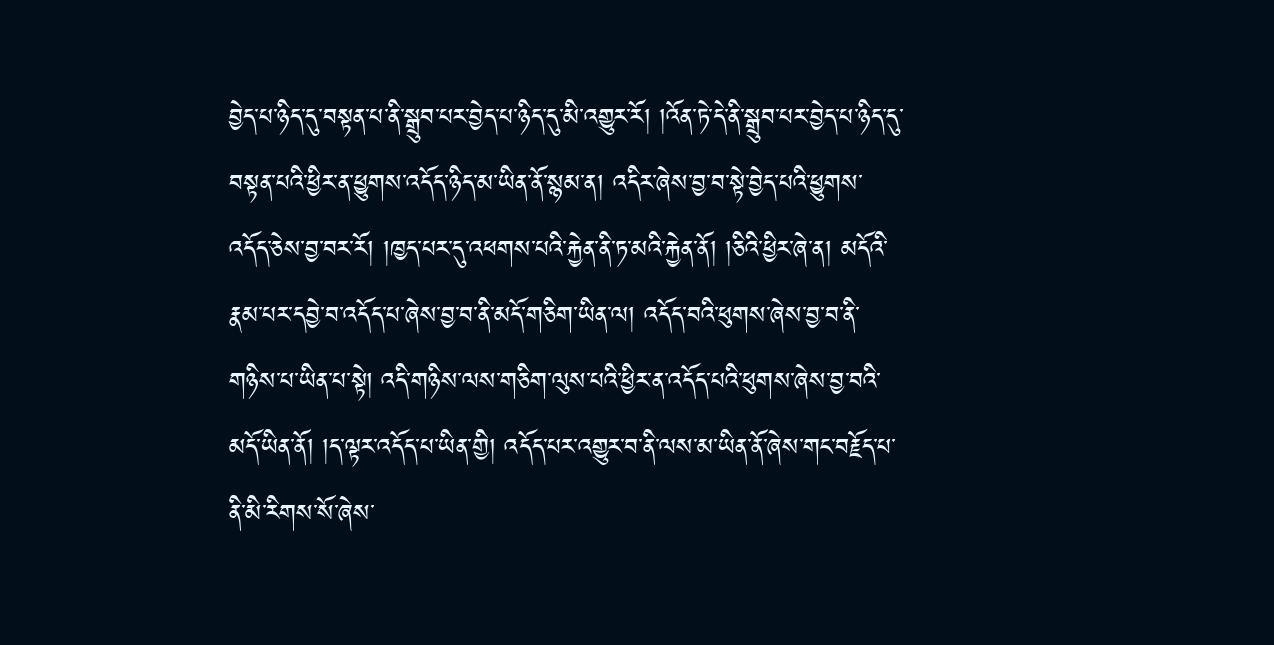བྱེད་པ་ཉིད་དུ་བསྟན་པ་ནི་སྒྲུབ་པར་བྱེད་པ་ཉིད་དུ་མི་འགྱུར་རོ། །འོན་ཏེ་དེ་ནི་སྒྲུབ་པར་བྱེད་པ་ཉིད་དུ་བསྟན་པའི་ཕྱིར་ན་ཕྱུགས་འདོད་ཉིད་མ་ཡིན་ནོ་སྙམ་ན། འདིར་ཞེས་བྱ་བ་སྟེ་བྱེད་པའི་ཕྱུགས་འདོད་ཅེས་བྱ་བར་རོ། །ཁྱད་པར་དུ་འཕགས་པའི་རྐྱེན་ནི་ཏ་མའི་རྐྱེན་ནོ། །ཅིའི་ཕྱིར་ཞེ་ན། མདོའི་རྣམ་པར་དབྱེ་བ་འདོད་པ་ཞེས་བྱ་བ་ནི་མདོ་གཅིག་ཡིན་ལ། འདོད་བའི་ཕུགས་ཞེས་བྱ་བ་ནི་གཉིས་པ་ཡིན་པ་སྟེ། འདི་གཉིས་ལས་གཅིག་ལུས་པའི་ཕྱིར་ན་འདོད་པའི་ཕུགས་ཞེས་བྱ་བའི་མདོ་ཡིན་ནོ། །ད་ལྟར་འདོད་པ་ཡིན་གྱི། འདོད་པར་འགྱུར་བ་ནི་ལས་མ་ཡིན་ནོ་ཞེས་གང་བརྗོད་པ་ནི་མི་རིགས་སོ་ཞེས་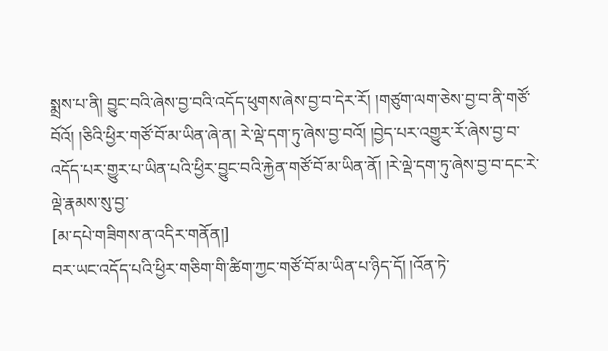སྨྲས་པ་ནི། བྱུང་བའི་ཞེས་བྱ་བའི་འདོད་ཕུགས་ཞེས་བྱ་བ་དེར་རོ། །གཙུག་ལག་ཅེས་བྱ་བ་ནི་གཙོ་བོའོ། །ཅིའི་ཕྱིར་གཙོ་བོ་མ་ཡིན་ཞེ་ན། རེ་ལྡེ་དག་ཏུ་ཞེས་བྱ་བའོ། །བྱེད་པར་འགྱུར་རོ་ཞེས་བྱ་བ་འདོད་པར་གྱུར་པ་ཡིན་པའི་ཕྱིར་བྱུང་བའི་རྐྱེན་གཙོ་བོ་མ་ཡིན་ནོ། །རེ་ལྡེ་དག་ཏུ་ཞེས་བྱ་བ་དང་རེ་ལྡེ་རྣམས་སུ་བྱ་
[མ་དཔེ་གཟིགས་ན་འདིར་གནོན།]
བར་ཡང་འདོད་པའི་ཕྱིར་གཅིག་གི་ཚིག་ཀྱང་གཙོ་བོ་མ་ཡིན་པ་ཉིད་དོ། །འོན་ཏེ་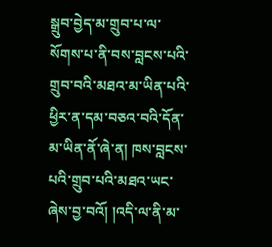སྒྲུབ་བྱེད་མ་གྲུབ་པ་ལ་སོགས་པ་ནི་བས་བླངས་པའི་གྲུབ་བའི་མཐའ་མ་ཡིན་པའི་ཕྱིར་ན་དམ་བཅའ་བའི་དོན་མ་ཡིན་ནོ་ཞེ་ན། ཁས་བླངས་པའི་གྲུབ་པའི་མཐའ་ཡང་ཞེས་བྱ་བའོ། །འདི་ལ་ནི་མ་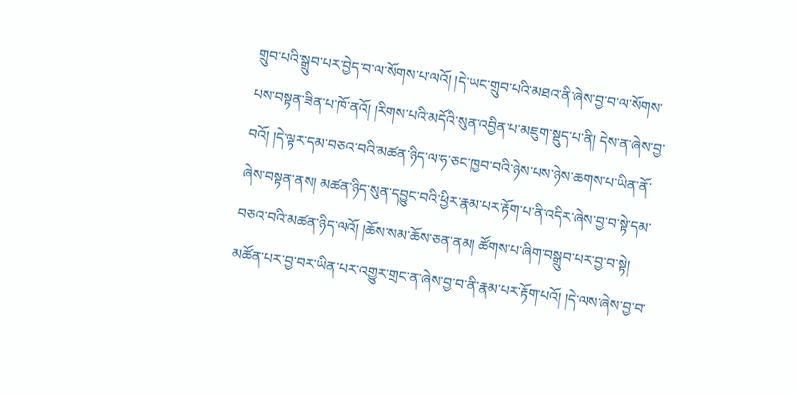གྲུབ་པའི་སྒྲུབ་པར་བྱེད་བ་ལ་སོགས་པ་ལའོ། །དེ་ཡང་གྲུབ་པའི་མཐའ་ནི་ཞེས་བྱ་བ་ལ་སོགས་པས་བསྟན་ཟིན་པ་ཁོ་ནའོ། །རིགས་པའི་མདོའི་སུན་འབྱིན་པ་མཇུག་སྡུད་པ་ནི། དེས་ན་ཞེས་བྱ་བའོ། །དེ་ལྟར་དམ་བཅའ་བའི་མཚན་ཉིད་ལ་ཧ་ཅང་ཁྱབ་བའི་ཉེས་པས་ཉེས་ཆགས་པ་ཡིན་ནོ་ཞེས་བསྟན་ནས། མཚན་ཉིད་སུན་དབྱུང་བའི་ཕྱིར་རྣམ་པར་རྟོག་པ་ནི་འདིར་ཞེས་བྱ་བ་སྟེ་དམ་བཅའ་བའི་མཚན་ཉིད་ལའོ། །ཆོས་སམ་ཆོས་ཅན་ནམ། ཚོགས་པ་ཞིག་བསྒྲུབ་པར་བྱ་བ་སྟེ། མཚོན་པར་བྱ་བར་ཡིན་པར་འགྱུར་གྲང་ན་ཞེས་བྱ་བ་ནི་རྣམ་པར་རྟོག་པའོ། །དེ་ལས་ཞེས་བྱ་བ་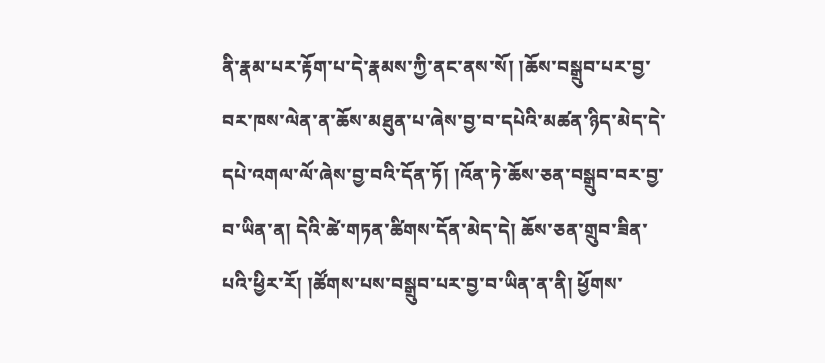ནི་རྣམ་པར་རྟོག་པ་དེ་རྣམས་ཀྱི་ནང་ནས་སོ། །ཆོས་བསྒྲུབ་པར་བྱ་བར་ཁས་ལེན་ན་ཆོས་མཐུན་པ་ཞེས་བྱ་བ་དཔེའི་མཚན་ཉིད་མེད་དེ་དཔེ་འགལ་ལོ་ཞེས་བྱ་བའི་དོན་ཏོ། །འོན་ཏེ་ཆོས་ཅན་བསྒྲུབ་བར་བྱ་བ་ཡིན་ན། དེའི་ཚེ་གཏན་ཚིགས་དོན་མེད་དེ། ཆོས་ཅན་གྲུབ་ཟིན་པའི་ཕྱིར་རོ། །ཚོགས་པས་བསྒྲུབ་པར་བྱ་བ་ཡིན་ན་ནི། ཕྱོགས་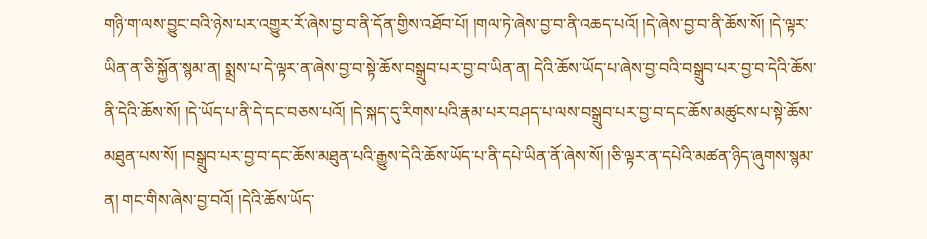གཉི་ག་ལས་བྱུང་བའི་ཉེས་པར་འགྱུར་རོ་ཞེས་བྱ་བ་ནི་དོན་གྱིས་འཐོབ་པོ། །གལ་ཏེ་ཞེས་བྱ་བ་ནི་འཆད་པའོ། །དེ་ཞེས་བྱ་བ་ནི་ཆོས་སོ། །དེ་ལྟར་ཡིན་ན་ཅི་སྐྱོན་སྙམ་ན། སྨྲས་པ་དེ་ལྟར་ན་ཞེས་བྱ་བ་སྟེ་ཆོས་བསྒྲུབ་པར་བྱ་བ་ཡིན་ན། དེའི་ཆོས་ཡོད་པ་ཞེས་བྱ་བའི་བསྒྲུབ་པར་བྱ་བ་དེའི་ཆོས་ནི་དེའི་ཆོས་སོ། །དེ་ཡོད་པ་ནི་དེ་དང་བཅས་པའོ། །དེ་སྐད་དུ་རིགས་པའི་རྣམ་པར་བཤད་པ་ལས་བསྒྲུབ་པར་བྱ་བ་དང་ཆོས་མཚུངས་པ་སྟེ་ཆོས་མཐུན་པས་སོ། །བསྒྲུབ་པར་བྱ་བ་དང་ཆོས་མཐུན་པའི་རྒྱུས་དེའི་ཆོས་ཡོད་པ་ནི་དཔེ་ཡིན་ནོ་ཞེས་སོ། །ཅི་ལྟར་ན་དཔེའི་མཚན་ཉིད་ཞུགས་སྙམ་ན། གང་གིས་ཞེས་བྱ་བའོ། །དེའི་ཆོས་ཡོད་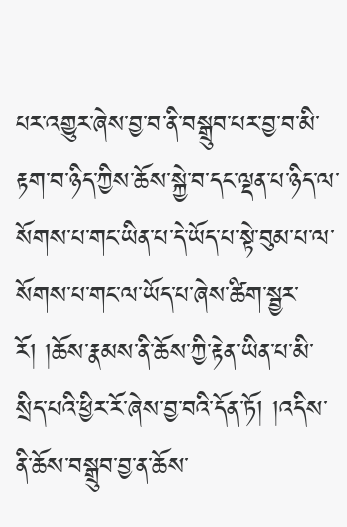པར་འགྱུར་ཞེས་བྱ་བ་ནི་བསྒྲུབ་པར་བྱ་བ་མི་རྟག་བ་ཉིད་ཀྱིས་ཆོས་སྐྱེ་བ་དང་ལྡན་པ་ཉིད་ལ་སོགས་པ་གང་ཡིན་པ་དེ་ཡོད་པ་སྟེ་བུམ་པ་ལ་སོགས་པ་གང་ལ་ཡོད་པ་ཞེས་ཚིག་སྦྱར་རོ། །ཆོས་རྣམས་ནི་ཆོས་ཀྱི་རྟེན་ཡིན་པ་མི་སྲིད་པའི་ཕྱིར་རོ་ཞེས་བྱ་བའི་དོན་ཏོ། །འདིས་ནི་ཆོས་བསྒྲུབ་བྱ་ན་ཆོས་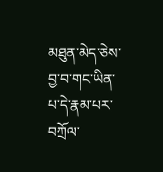མཐུན་མེད་ཅེས་བྱ་བ་གང་ཡིན་པ་དེ་རྣམ་པར་བཀྲོལ་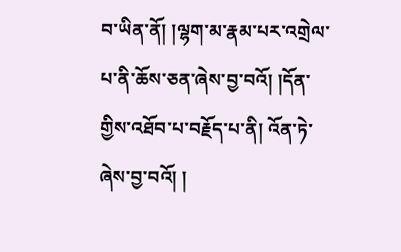བ་ཡིན་ནོ། །ལྷག་མ་རྣམ་པར་འགྲེལ་པ་ནི་ཆོས་ཅན་ཞེས་བྱ་བའོ། །དོན་གྱིས་འཐོབ་པ་བརྗོད་པ་ནི། འོན་ཏེ་ཞེས་བྱ་བའོ། །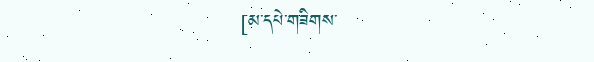[མ་དཔེ་གཟིགས་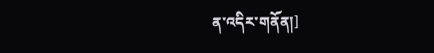ན་འདིར་གནོན།]